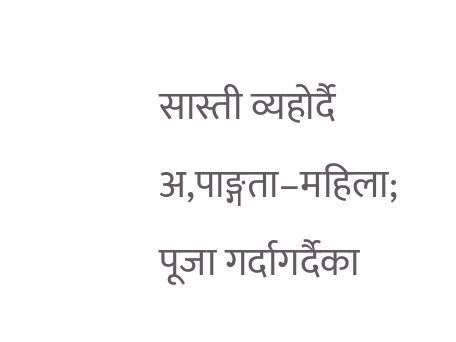सास्ती व्यहोर्दै अ,पाङ्गता–महिला; पूजा गर्दागर्दैका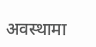अवस्थामा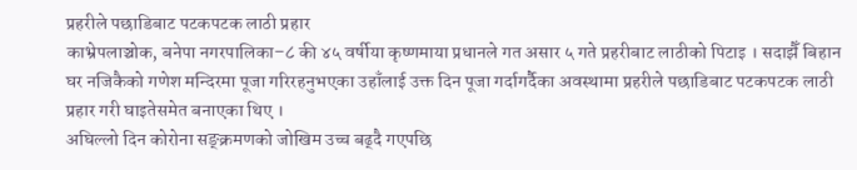प्रहरीले पछाडिबाट पटकपटक लाठी प्रहार
काभ्रेपलाञ्चोक, बनेपा नगरपालिका–८ की ४५ वर्षीया कृष्णमाया प्रधानले गत असार ५ गते प्रहरीबाट लाठीको पिटाइ । सदाझैँ बिहान घर नजिकैको गणेश मन्दिरमा पूजा गरिरहनुभएका उहाँलाई उक्त दिन पूजा गर्दागर्दैका अवस्थामा प्रहरीले पछाडिबाट पटकपटक लाठी प्रहार गरी घाइतेसमेत बनाएका थिए ।
अघिल्लो दिन कोरोना सङ्क्रमणको जोखिम उच्च बढ्दै गएपछि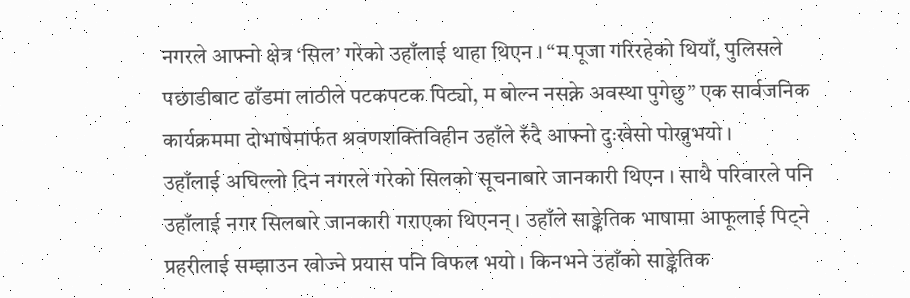नगरले आफ्नो क्षेत्र ‘सिल’ गरेको उहाँलाई थाहा थिएन । “म पूजा गरिरहेको थियाँ, पुलिसले पछाडीबाट ढाँडमा लाठीले पटकपटक पिट्यो, म बोल्न नसक्ने अवस्था पुगेछु” एक सार्वजनिक कार्यक्रममा दोभाषेमार्फत श्रवणशक्तिविहीन उहाँले रुँदै आफ्नो दुःखेसो पोख्नुभयो ।
उहाँलाई अघिल्लो दिन नगरले गरेको सिलको सूचनाबारे जानकारी थिएन । साथै परिवारले पनि उहाँलाई नगर सिलबारे जानकारी गराएका थिएनन् । उहाँले साङ्केतिक भाषामा आफूलाई पिट्ने प्रहरीलाई सम्झाउन खोज्ने प्रयास पनि विफल भयो । किनभने उहाँको साङ्केतिक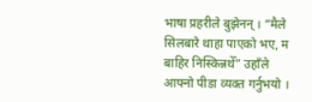भाषा प्रहरीले बुझेनन् । “मैले सिलबारे थाहा पाएको भए, म बाहिर निस्किन्नथेँ” उहाँले आफ्नो पीडा व्यक्त गर्नुभयो ।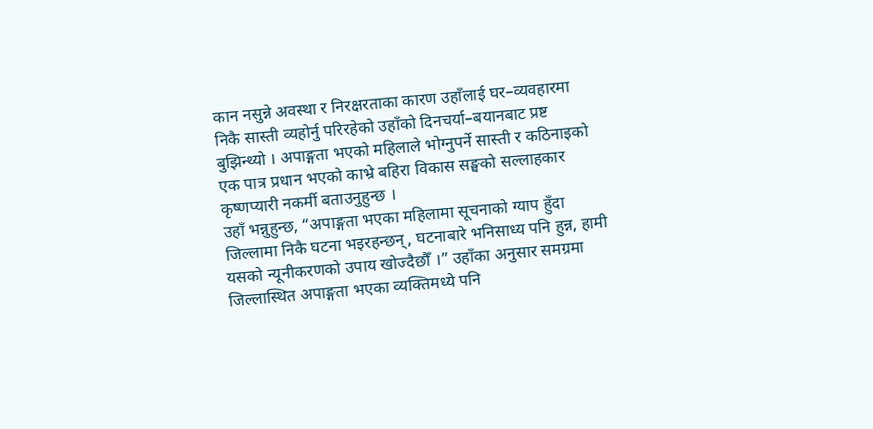कान नसुन्ने अवस्था र निरक्षरताका कारण उहाँलाई घर–व्यवहारमा निकै सास्ती व्यहोर्नु परिरहेको उहाँको दिनचर्या–बयानबाट प्रष्ट बुझिन्थ्यो । अपाङ्गता भएको महिलाले भोग्नुपर्ने सास्ती र कठिनाइको एक पात्र प्रधान भएको काभ्रे बहिरा विकास सङ्घको सल्लाहकार कृष्णप्यारी नकर्मी बताउनुहुन्छ ।
उहाँ भन्नुहुन्छ, “अपाङ्गता भएका महिलामा सूचनाको ग्याप हुँदा जिल्लामा निकै घटना भइरहन्छन्, घटनाबारे भनिसाध्य पनि हुन्न, हामी यसको न्यूनीकरणको उपाय खोज्दैछौँ ।” उहाँका अनुसार समग्रमा जिल्लास्थित अपाङ्गता भएका व्यक्तिमध्ये पनि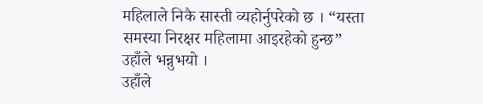महिलाले निकै सास्ती व्यहोर्नुपरेको छ । “यस्ता समस्या निरक्षर महिलामा आइरहेको हुन्छ” उहाँले भन्नुभयो ।
उहाँले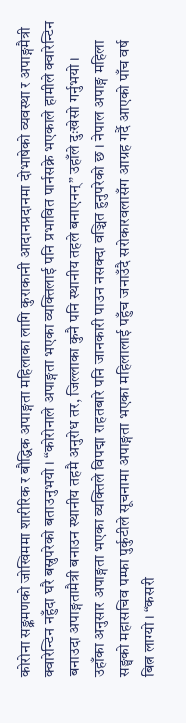कोरोना सङ्क्रमणको जोखिममा शारीरिक र बौद्धिक अपाङ्गता महिलाका लागि कुराकानी आदानप्रदानमा दोभाषेको व्यवस्था र अपाङ्गमैत्री क्वारेन्टिन नहुँदा घरै बस्नुपरेको बताउनुभयो । “कोरोनाले अपाङ्गता भएका व्यक्तिलाई पनि प्रभावित पार्नसक्ने भएकाले हामीले क्वारेन्टिन बनाउदा अपाङ्गतामैत्री बनाउन स्थानीय तहमै अनुरोध तर, जिल्लाका कुनै पनि स्थानीय तहले बनाएनन्” उहाँले दुःखेसो गर्नुभयो ।
उहाँका अनुसार अपाङ्गता भएका व्यक्तिले विपद्मा राहतबारे पनि जानकारी पाउन नसक्दा वञ्चित हुनुपरेको छ । नेपाल अपाङ्ग महिला सङ्घको महासचिव पम्फा पुर्कुटीले सूचनामा अपाङ्गता भएका महिलालाई पहुँच जनाउँदै सरोकारवलासँग आग्रह गर्दै आएको पाँच वर्ष बित्न लाग्यो । “कसरी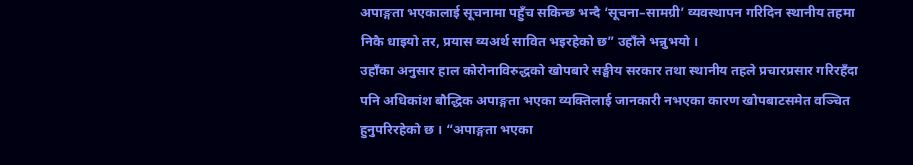अपाङ्गता भएकालाई सूचनामा पहुँच सकिन्छ भन्दै ‘सूचना–सामग्री’ व्यवस्थापन गरिदिन स्थानीय तहमा निकै धाइयो तर, प्रयास व्यअर्थ सावित भइरहेको छ” उहाँले भन्नुभयो ।
उहाँका अनुसार हाल कोरोनाविरुद्धको खोपबारे सङ्घीय सरकार तथा स्थानीय तहले प्रचारप्रसार गरिरहँदा पनि अधिकांश बौद्धिक अपाङ्गता भएका व्यक्तिलाई जानकारी नभएका कारण खोपबाटसमेत वञ्चित हुनुपरिरहेको छ । “अपाङ्गता भएका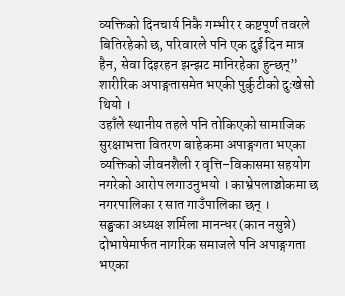व्यक्तिको दिनचार्य निकै गम्भीर र कष्टपूर्ण तवरले बितिरहेको छ, परिवारले पनि एक दुई दिन मात्र हैन, सेवा दिइरहन झन्झट मानिरहेका हुन्छन्” शारीरिक अपाङ्गतासमेत भएकी पुर्कुटीको दुःखेसो थियो ।
उहाँले स्थानीय तहले पनि तोकिएको सामाजिक सुरक्षाभत्ता वितरण बाहेकमा अपाङ्गगता भएका व्यक्तिको जीवनशैली र वृत्ति–विकासमा सहयोग नगरेको आरोप लगाउनुभयो । काभ्रेपलाञ्चोकमा छ नगरपालिका र सात गाउँपालिका छन् ।
सङ्घका अध्यक्ष शर्मिला मानन्धर (कान नसुन्ने) दोभाषेमार्फत नागरिक समाजले पनि अपाङ्गगता भएका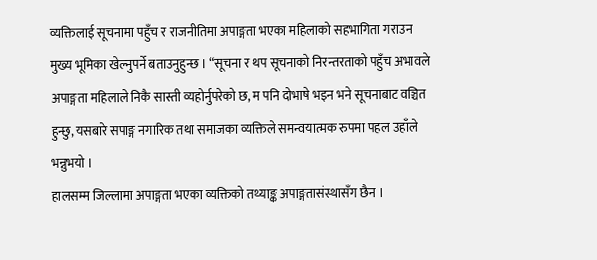व्यक्तिलाई सूचनामा पहुँच र राजनीतिमा अपाङ्गता भएका महिलाको सहभागिता गराउन मुख्य भूमिका खेल्नुपर्ने बताउनुहुन्छ । “सूचना र थप सूचनाको निरन्तरताको पहुँच अभावले अपाङ्गता महिलाले निकै सास्ती व्यहोर्नुपरेको छ, म पनि दोभाषे भइन भने सूचनाबाट वञ्चित हुन्छु, यसबारे सपाङ्ग नगारिक तथा समाजका व्यक्तिले समन्वयात्मक रुपमा पहल उहाँले भन्नुभयो ।
हालसम्म जिल्लामा अपाङ्गता भएका व्यक्तिको तथ्याङ्क अपाङ्गतासंस्थासँग छैन ।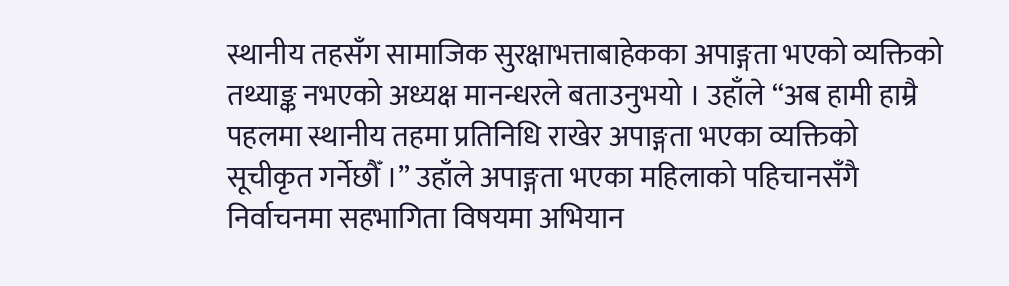स्थानीय तहसँग सामाजिक सुरक्षाभत्ताबाहेकका अपाङ्गता भएको व्यक्तिको तथ्याङ्क नभएको अध्यक्ष मानन्धरले बताउनुभयो । उहाँले “अब हामी हाम्रै पहलमा स्थानीय तहमा प्रतिनिधि राखेर अपाङ्गता भएका व्यक्तिको सूचीकृत गर्नेछौँ ।” उहाँले अपाङ्गता भएका महिलाको पहिचानसँगै निर्वाचनमा सहभागिता विषयमा अभियान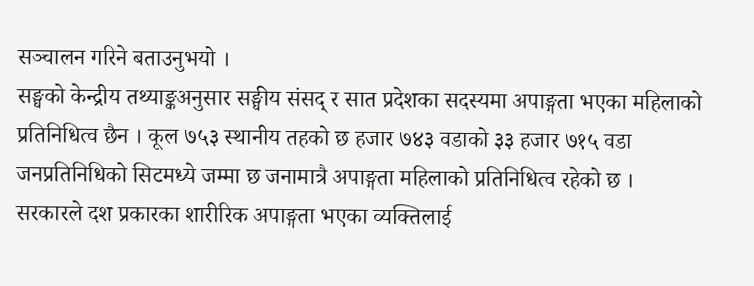सञ्चालन गरिने बताउनुभयो ।
सङ्घको केन्द्रीय तथ्याङ्कअनुसार सङ्घीय संसद् र सात प्रदेशका सदस्यमा अपाङ्गता भएका महिलाको प्रतिनिधित्व छैन । कूल ७५३ स्थानीय तहको छ हजार ७४३ वडाको ३३ हजार ७१५ वडा जनप्रतिनिधिको सिटमध्ये जम्मा छ जनामात्रै अपाङ्गता महिलाको प्रतिनिधित्व रहेको छ ।
सरकारले दश प्रकारका शारीरिक अपाङ्गता भएका व्यक्तिलाई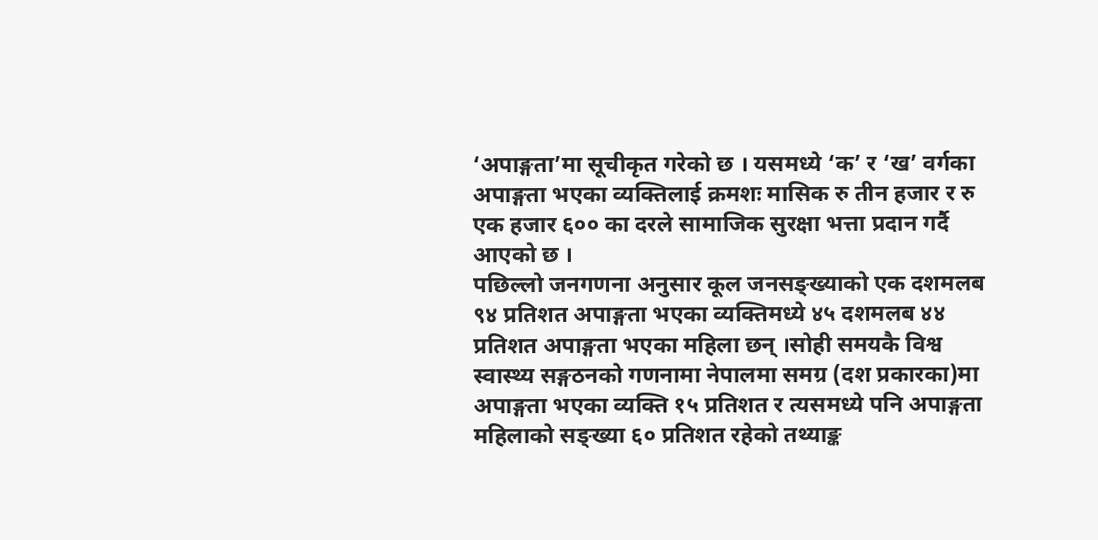‘अपाङ्गता’मा सूचीकृत गरेको छ । यसमध्ये ‘क’ र ‘ख’ वर्गका अपाङ्गता भएका व्यक्तिलाई क्रमशः मासिक रु तीन हजार र रु एक हजार ६०० का दरले सामाजिक सुरक्षा भत्ता प्रदान गर्दै आएको छ ।
पछिल्लो जनगणना अनुसार कूल जनसङ्ख्याको एक दशमलब ९४ प्रतिशत अपाङ्गता भएका व्यक्तिमध्ये ४५ दशमलब ४४ प्रतिशत अपाङ्गता भएका महिला छन् ।सोही समयकै विश्व स्वास्थ्य सङ्गठनको गणनामा नेपालमा समग्र (दश प्रकारका)मा अपाङ्गता भएका व्यक्ति १५ प्रतिशत र त्यसमध्ये पनि अपाङ्गता महिलाको सङ्ख्या ६० प्रतिशत रहेको तथ्याङ्क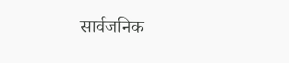सार्वजनिक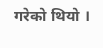गरेको थियो ।